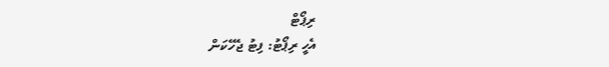ރިޕޯޓް
އެހީ ރިޕޯޓު: ފިޓު ޖެހޭކަން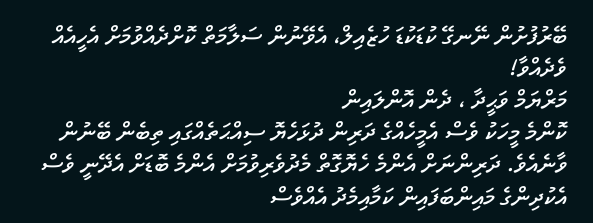ބޭރުފުށުން ނޭނގޭ ކުޑަކުޑަ ހުޒެއިލް، އެވޭނުން ސަލާމަތް ކޮށްދެއްވުމަށް އެހީއެއް ވެދެއްވާ!
މަރްޔަމް ވަޙީދާ ، ދެން އޮންލައިން
ކޮންމެ މީހަކު ވެސް އެމީހެއްގެ ދަރިން ދުޅަހެޔޮ ސިއްޙަތެއްގައި ތިބެން ބޭނުން ވާނެއެވެ. ދަރިންނަށް އެންމެ ހެޔޮގޮތް މެދުވެރިވުމަށް އެންމެ ބޮޑަށް އެދޭނީ ވެސް އެކުދިންގެ މައިންބަފައިން ކަމާއިމެދު އެއްވެސް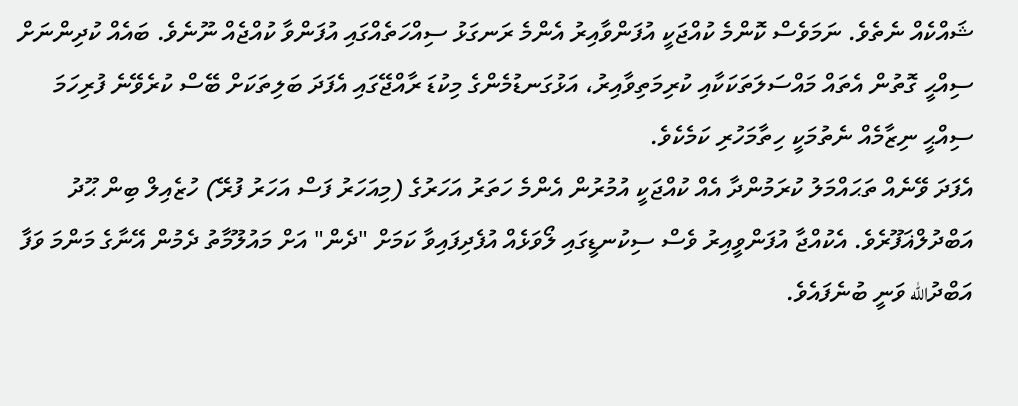ޝައްކެއް ނެތެވެ. ނަމަވެސް ކޮންމެ ކުއްޖަކީ އުފަންވާއިރު އެންމެ ރަނގަޅު ސިއްހަތެއްގައި އުފަންވާ ކުއްޖެއް ނޫނެވެ. ބައެއް ކުދިންނަށް ސިއްޙީ ގޮތުން އެތައް މައްސަލަތަކަކާއި ކުރިމަތިވާއިރު، އަޅުގަނޑުމެންގެ މިކުޑަ ރާއްޖޭގައި އެފަދަ ބަލިތަކަށް ބޭސް ކުރެވޭނެ ފުރިހަމަ ސިއްޙީ ނިޒާމެއް ނެތުމަކީ ހިތާމަހުރި ކަމެކެވެ.
އެފަދަ ވޭނެއް ތަޙައްމަލު ކުރަމުންދާ އެއް ކުއްޖަކީ އުމުރުން އެންމެ ހަތަރު އަހަރުގެ (މިއަހަރު ފަސް އަހަރު ފުރޭ) ހުޒެއިލް ބިން ޙޫދު އަބްދުލްޣަފޫރެވެ. އެކުއްޖާ އުފަންވީއިރު ވެސް ސިކުނޑީގައި ލޯވަޅެއް އުފެދިފައިވާ ކަމަށް "ދެން" އަށް މައުލޫމާތު ދެމުން އޭނާގެ މަންމަ ވަފާ އަބްދުالله ވަނީ ބުނެފައެވެ.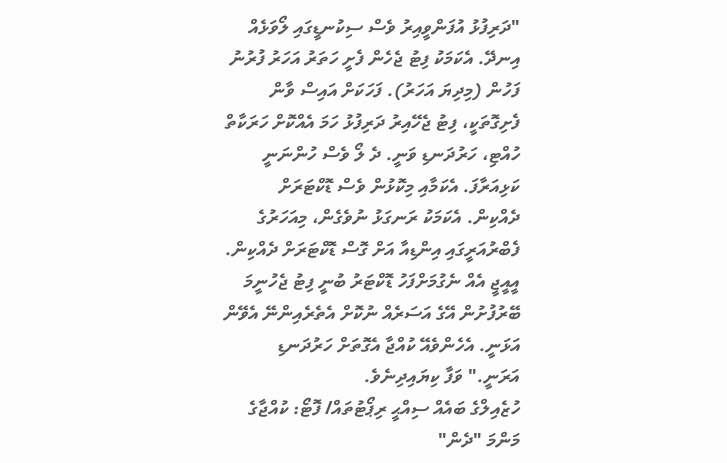"ދަރިފުޅު އުފަންވީއިރު ވެސް ސިކުނޑީގައި ލޯވަޅެއް އިނދޭ. އެކަމަކު ފިޓު ޖެހެން ފެށީ ހަތަރު އަހަރު ފުރުނު ފަހުން (މިދިޔަ އަހަރު). ފަހަކަށް އައިސް ވާން ފެށިގޮތަކީ، ފިޓު ޖެހޭއިރު ދަރިފުޅު ހަމަ އެއްކޮށް ހަރަކާތް ހުއްޓި، ހަރުދަނޑި ވަނީ. ދެ ލޯ ވެސް ހުންނަނީ ކަޅިއަރާފަ. އެކަމާއި މިކޮޅުން ވެސް ޑޮކްޓަރަށް ދެއްކިން. އެކަމަކު ރަނގަޅު ނުވެގެން، މިއަހަރުގެ ފެބްރުއަރީގައި އިންޑިއާ އަށް ގޮސް ޑޮކްޓަރަށް ދެއްކިން. އީއީޖީ އެއް ނެގުމަށްފަހު ޑޮކްޓަރު ބުނީ ފިޓު ޖެހުނީމަ ބޭރުފުށުން އޭގެ އަސަރެއް ނުކޮށް އެތެރެއިންނޭ އެވޭން އަޅަނީ. އެހެންވެއޭ ކުއްޖާ އެގޮތަށް ހަރުދަނޑި އަރަނީ." ވަފާ ކިޔައިދިނެވެ.
ހުޒެއިލްގެ ބައެއް ސިއްޙީ ރިޕޯޓުތައް/ ފޮޓޯ: ކުއްޖާގެ މަންމަ "ދެން"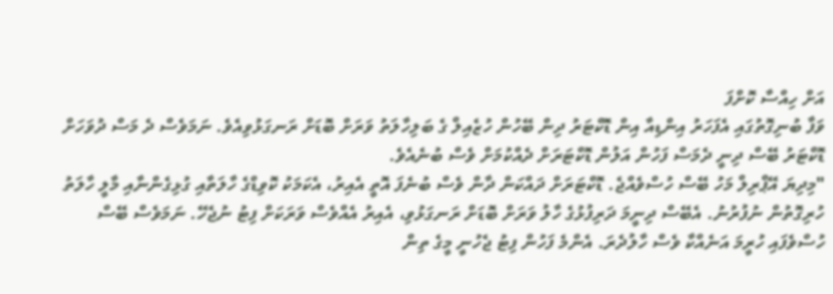އަށް ހިއްސާ ކޮށްފަ
ވަފާ ބުނިގޮތުގައި އެފަހަރު އިންޑިއާ އިން ޑޮކްޓަރު ދިން ބޭހުން ހުޒެއިލް ގެ ބަލިހާލަތު ވަރަށް ބޮޑަށް ރަނގަޅުވިއެވެ. ނަމަވެސް ދެ މަސް ދުވަހަށް ޑޮކްޓަރު ބޭސް ދިނީ ދެމަސް ފަހުން އަލުން ޑޮކްޓަރަށް ދެއްކުމަށް ވެސް ބުނެއެވެ.
"މިދިޔަ އޭޕްރިލް މަހު ބޭސް ހުސްވެއްޖެ. ޑޮކްޓަރަށް ދައްކަން ދާން ވެސް ބުނެފަ އޮތީ އެއިރު، އެކަމަކު ކޮވިޑްގެ ހާލަތާއި ގުޅިގެންނާއި މާލީ ހާލަތު ހުރިގޮތުން ނުފުރުނު. އެބޭސް ދިނީމަ ދަރިފުޅުގެ ހާލު ވަރަށް ބޮޑަށް ރަނގަޅުވި، އެއިރު އެއްވެސް ވަރަކަށް ފިޓު ނުޖެހޭ. ނަމަވެސް ބޭސް ހުސްވެފައި ހުރީމަ އަނެއްކާ ވެސް ހާލުދެރަ. އެންމެ ފަހުން ފިޓު ޖެހުނީ މީގެ ތިން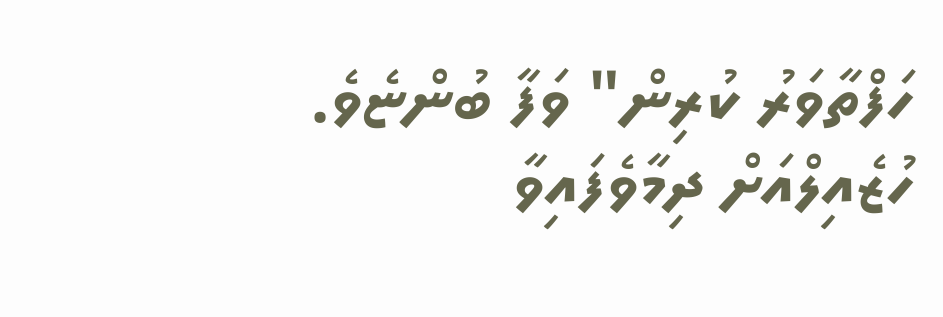ހަފްތާވަރު ކުރިން" ވަފާ ބުންޏެވެ.
ހުޒެއިލްއަށް ދިމާވެފައިވާ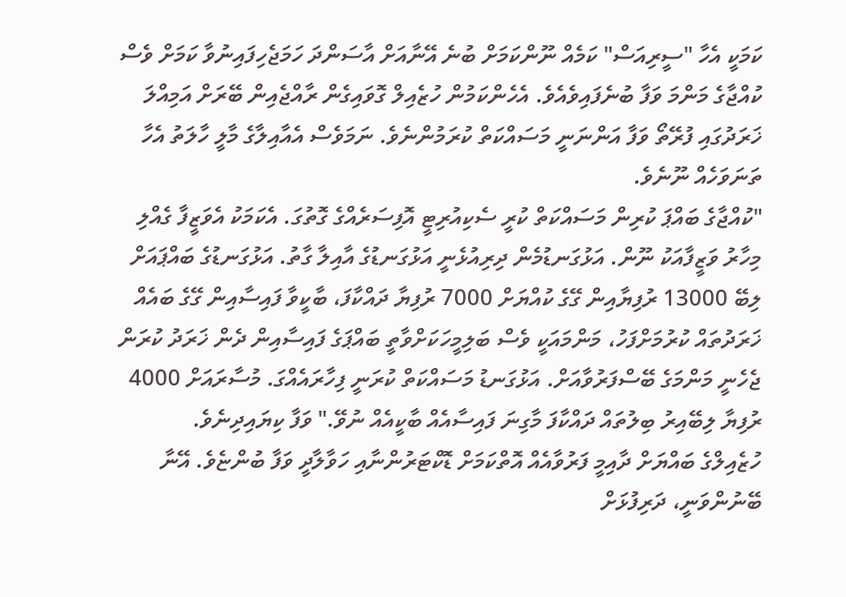ކަމަކީ އެހާ "ސީރިއަސް" ކަމެއް ނޫންކަމަށް ބުނެ އޭނާއަށް އާސަންދަ ހަމަޖެހިފައިނުވާ ކަމަށް ވެސް ކުއްޖާގެ މަންމަ ވަފާ ބުނެފައިވެއެވެ. އެހެންކަމުން ހުޒެއިލް ގޮވައިގެން ރާއްޖެއިން ބޭރަށް އަމިއްލަ ޚަރަދުގައި ފުރޭތޯ ވަފާ އަންނަނީ މަސައްކަތް ކުރަމުންނެވެ. ނަމަވެސް އެއާއިލާގެ މާލީ ހާލަތު އެހާ ތަނަވަހެއް ނޫނެވެ.
"ކުއްޖާގެ ބައްޕަ ކުރިން މަސައްކަތް ކުރީ ސެކިއުރިޓީ އޮފިސަރެއްގެ ގޮތުގަ. އެކަމަކު އެވަޒީފާ ގެއްލި މިހާރު ވަޒީފާއަކު ނޫން. އަޅުގަނޑުމެން ދިރިއުޅެނީ އަޅުގަނޑުގެ އާއިލާ ގާތު. އަޅުގަނޑުގެ ބައްޕައަށް ލިބޭ 13000 ރުފިޔާއިން ގޭގެ ކުއްޔަށް 7000 ރުފިޔާ ދައްކާފަ، ބާކީވާ ފައިސާއިން ގޭގެ ބައެއް ޚަރަދުތައް ކުރުމަށްފަހު، މަންމައަކީ ވެސް ބަލިމީހަކަށްވާތީ ބައްޕަގެ ފައިސާއިން ދެން ޚަރަދު ކުރަން ޖެހެނީ މަންމަގެ ބޭސްފަރުވާއަށް. އަޅުގަނޑު މަސައްކަތް ކުރަނީ ފިހާރައެއްގަ. މުސާރައަށް 4000 ރުފިޔާ ލިބޭއިރު ބިލުތައް ދައްކާފަ މާގިނަ ފައިސާއެއް ބާކީއެއް ނުވޭ." ވަފާ ކިޔައިދިނެވެ.
ހުޒެއިލްގެ ބައްޔަށް ދާއިމީ ފަރުވާއެއް އޮތްކަމަށް ޑޮކްޓަރުންނާއި ހަވާލާދީ ވަފާ ބުންޏެވެ. އޭނާ ބޭނުންވަނީ، ދަރިފުޅަށް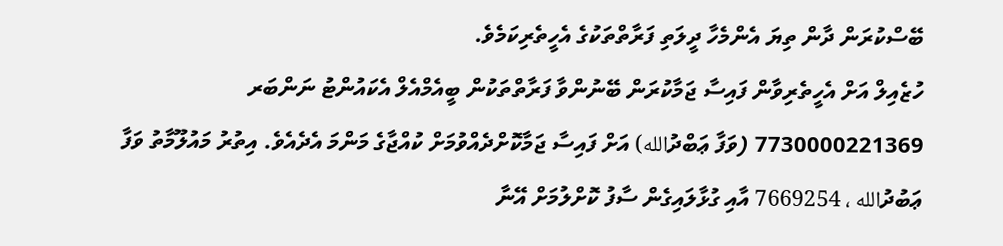ބޭސްކުރަން ދާން ތިޔަ އެންމެހާ ދީލަތި ފަރާތްތަކުގެ އެހީތެރިކަމެވެ.
ހުޒެއިލް އަށް އެހީތެރިވާން ފައިސާ ޖަމާކުރަން ބޭނުންވާ ފަރާތްތަކުން ބީއެމްއެލް އެކައުންޓު ނަންބަރ 7730000221369 (ވަފާ ޢަބްދުالله) އަށް ފައިސާ ޖަމާކޮށްދެއްވުމަށް ކުއްޖާގެ މަންމަ އެދެއެވެ. އިތުރު މައުލޫމާތު ވަފާ ޢަބުދުالله ، 7669254 އާއި ގުޅާލައިގެން ސާފު ކޮށްލުމަށް އޭނާ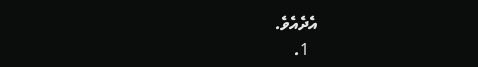އެދެއެވެ.
  1.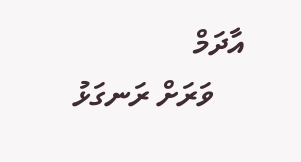އާދަމް
    ވަރަށް ރަނގަޅު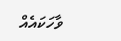ވާހަކައެއް